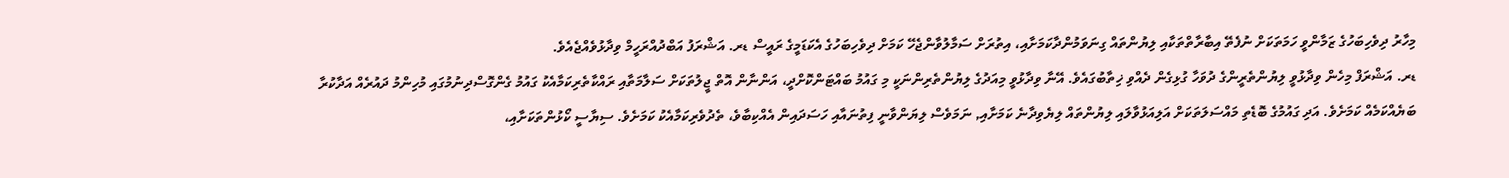މިހާރު ދިވެހިބަހުގެ ޒަމާންވީ ހަމަތަކަށް ނުފެތޭ އިބާރާތްތަކާއި ލިޔުންތައް ގިނަވަމުންދާކަމަށާއި، އިތުރަށް ސަމާލުވާންޖެހޭ ކަމަށް ދިވެހިބަހުގެ އެކަޑަމީގެ ރައީސް ޑރ. އަޝްރަފު އަބްދުއްރަހީމް ވިދާޅުވެއްޖެއެވެ.
ޑރ. އަޝްރަފް މިހެން ވިދާޅުވީ ލިޔުންތެރީންގެ ދުވަހާ ގުޅިގެން ދެއްވި ޚިތާބުގައެވެ. އޭނާ ވިދާޅުވީ މިއަދުގެ ލިޔުންތެރިންނަކީ މި ގައުމު ބައްޓަންކޮށްދީ، އަންނާން އޮތް ޖީލުތަކަށް ސަލާމަތާއި ރައްކާތެރިކަމާއެކު ގައުމު ގެންގޮސްދިނުމުގައި މުހިންމު ދައުރެއް އަދާކުރާ ބަޔެއްކަމެއް ކަމަށެވެ. އަދި ގައުމުގެ ބޮޑެތި މައްސަލަތަކަށް އަލިއަޅުވާލައި ލިޔުންތައް ލިޔެވިދާނެ ކަމަށާއި, ނަމަވެސް ލިޔަންވާނީ ފިތުނައާއި ހަސަދައިން އެއްކިބާވެ، ތެދުވެރިކަމާއެކު ކަމަށެވެ. ސިޔާސީ ކޯޅުންތަކަށާއި،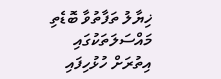ޚިޔާލު ތަފާތުވާ ބޮޑެތި މައްސަލަތަކުގައި އިތުރަށް ހުޅުހިފައި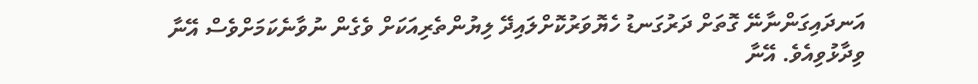އަނދައިގަންނާނޭ ގޮތަށް ދަރުގަނޑު ހެޔޮވަރުކޮށްލައިދޭ ލިޔުންތެރިއަކަށް ވެގެން ނުވާނެކަމަށްވެސް އޭނާ ވިދާޅުވިއެވެ. އޭނާ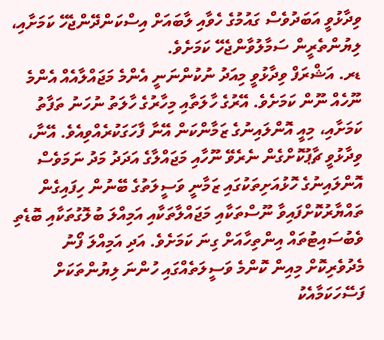ވިދާޅުވީ އަބަދުވެސް ގައުމުގެ ހެވާއި ލާބައަށް އިސްކަންދޭންޖެހޭ ކަމަށާއި، ލިޔުންތެރީން ސަމާލުވާންޖެހޭ ކަމަށެވެ.
ޑރ. އަޝްރަފް ވިދާޅުވީ މިއަދު ނުކުންނަނީ އެންމެ މަޖައްލާއެއް އެންމެ ނޫހެއް ނޫން ކަމަށެވެ. އޭރުގެ ހާލަތާއި މިހާރުގެ ހާލަތު ނުހަނު ތަފާތު ކަމަށާއި، މިއީ އޮންލައިނުގެ ޒަމާންކަން އޭނާ ފާހަގަކުރެއްވިއެވެ. އޭނާ، ވިދާޅުވީ ޗާޕުކޮށްގެން ނެރެވޭ ނޫހާއި މަޖައްލާގެ އަދަދު މަދު ނަމަވެސް އޮންލައިނުގެ ހޮޅުއަށިތަކުގައި ޒަމާނީ ވަސީލަތުގެ ބޭނުން ހިފައިގެން ތައްޔާރުކޮށްފައިވާ ނޫސްތަކާއި މަޖައްލާތަކާއި އަމިއްލަ ބުލޮގުތަކާއި ބޮޑެތި ވެބުސައިޓުތައް އިންތިހާއަށް ގިނަ ކަމަށެވެ. އަދި އަމިއްލަ ފޯނު މެދުވެރިކޮށް މިއިން ކޮންމެ ވަސީލަތެއްގައި ހުންނަ ލިޔުންތަކަށް ފަސޭހަކަމާއެކު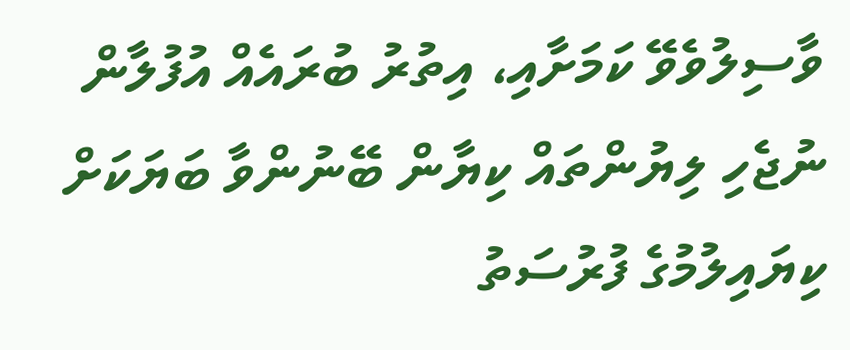ވާސިލުވެވޭ ކަމަށާއި، އިތުރު ބުރައެއް އުފުލާން ނުޖެހި ލިޔުންތައް ކިޔާން ބޭނުންވާ ބަޔަކަށް ކިޔައިލުމުގެ ފުރުސަތު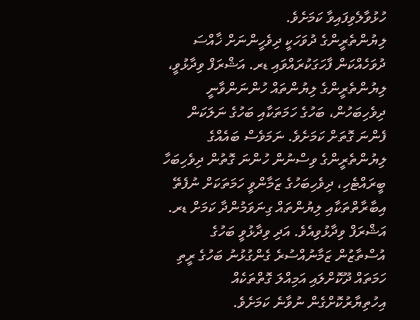ހުޅުވާލެވިފައިވާ ކަމަށެވެ.
ލިޔުންތެރީންގެ ދުވަހަކީ ދިވެހީންނަށް ޚާއްސަ ދުވަހެއްކަން ފާހަގަކުރައްވައި ޑރ. އަޝްރަފް ވިދާޅުވީ، ލިޔުންތެރީންގެ ލިޔުންތައް ހުންނަންވާނީ ދިވެހިބަހުން، ބަހުގެ ހަމަތަކާއި ބަހުގެ ނަލަކަން ފެންނަ ގޮތަށް ކަމަށެވެ. ނަމަވެސް ބައެއްގެ ލިޔުންތެރީންގެ ވިސްނުން ހުންނަ ގޮތުން ދިވެހިބަހާ ބީރައްޓެހި، ދިވެހިބަހުގެ ޒަމާންވީ ހަމަތަކަށް ނުފެތޭ އިބާރާތްތަކާއި ލިޔުންތައް ގިނަވަމުންދާ ކަމަށް ޑރ. އަޝްރަފް ވިދާޅުވިއެވެ. އަދި ވިދާޅުވީ ބަހުގެ އުސްތާޒުން ޒަމާނުއްސުރެ ގެންގުޅުނު ބަހުގެ ރީތި ހަމަތައް ދޫކޮށްލައި އަމިއްލަ ގޮތްތަކެއް އިހުތިޔާރުކޮށްގެން ނުވާނެ ކަމަށެވެ.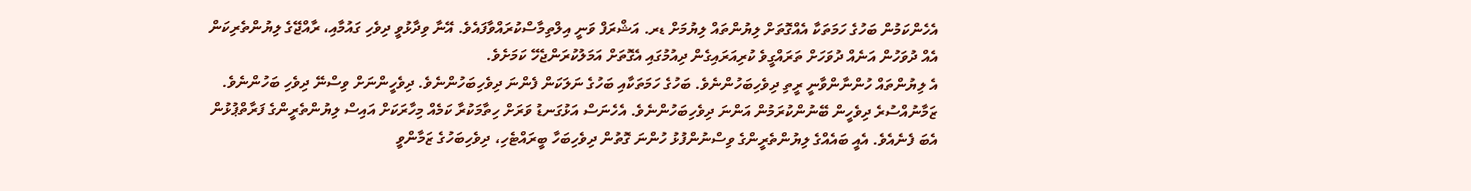އެހެންކަމުން ބަހުގެ ހަމަތަކާ އެއްގޮތަށް ލިޔުންތައް ލިޔުމަށް ޑރ. އަޝްރަފް ވަނީ އިލްތިމާސްކުރައްވާފައެވެ. އޭނާ ވިދާޅުވީ ދިވެހި ގައުމާއި، ރާއްޖޭގެ ލިޔުންތެރިކަން އެއް ދުވަހުން އަނެއް ދުވަހަށް ތަރައްގީވެ ކުރިއަރައިގެން ދިއުމުގައި އެގޮތަށް އަމަލުކުރަންޖެހޭ ކަމަށެވެ.
އެ ލިޔުންތައް ހުންނާންވާނީ ރީތި ދިވެހިބަހުންނެވެ. ބަހުގެ ހަމަތަކާއި ބަހުގެ ނަލަކަން ފެންނަ ދިވެހިބަހުންނެވެ. ދިވެހީންނަށް ވިސްނޭ ދިވެހި ބަހުންނެވެ. ޒަމާނުއްސުރެ ދިވެހީން ބޭނުންކުރަމުން އަންނަ ދިވެހިބަހުންނެވެ. އެހެނަސް އަޅުގަނޑު ވަރަށް ހިތާމަކުރާ ކަމެއް މިހާރަކަށް އައިސް ލިޔުންތެރީންގެ ފަރާތްޕުޅުން އެބަ ފެނެއެވެ. އެއީ ބައެއްގެ ލިޔުންތެރީންގެ ވިސްނުންފުޅު ހުންނަ ގޮތުން ދިވެހިބަހާ ބީރައްޓެހި، ދިވެހިބަހުގެ ޒަމާންވީ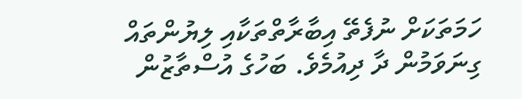ހަމަތަކަށް ނުފެތޭ އިބާރާތްތަކާއި ލިޔުންތައް ގިނަވަމުން ދާ ދިއުމެވެ. ބަހުގެ އުސްތާޒުން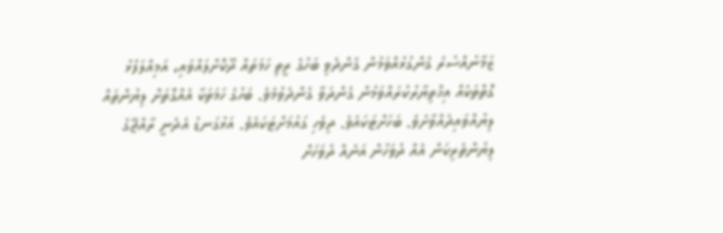ޒަމާނުއްސުރެ ގެންގުޅުއްވަމުން ގެންދެވި ބަހުގެ ރީތި ހަމަތައް ދޫކޮށްލައްވައި، އަމިއްލަފުޅު ގޮތްތަކެއް އިޚްތިޔާރުކުރައްވަމުން ގެންދަވާ ގެންދެވުމެވެ. ބަހުގެ ހަމަތަކާ އެއްގޮތަށް ލިޔުންތައް ލިޔުއްވައިދެއްވާށެވެ. ބަހަށްޓަކައެވެ. ދިވެހި ގައުމަށްޓަކައެވެ. އަޅުގަނޑު އެދެނީ ރާއްޖޭގެ ލިޔުންތެރިކަން އެއް ދުވަހުން އަނެއް ދުވަހަށް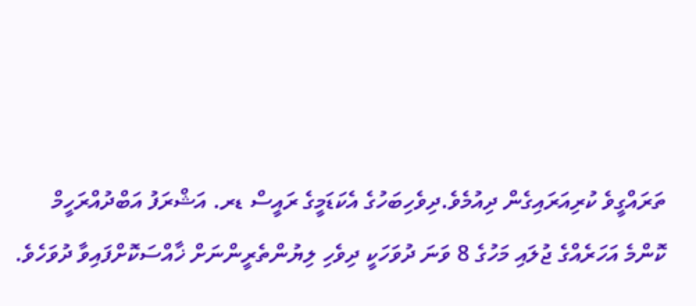ތަރައްގީވެ ކުރިއަރައިގެން ދިއުމެވެ.ދިވެހިބަހުގެ އެކަޑަމީގެ ރައީސް ޑރ. އަޝްރަފު އަބްދުއްރަހީމް
ކޮންމެ އަހަރެއްގެ ޖުލައި މަހުގެ 8 ވަނަ ދުވަހަކީ ދިވެހި ލިޔުންތެރީންނަށް ޚާއްސަކޮށްފައިވާ ދުވަހެވެ.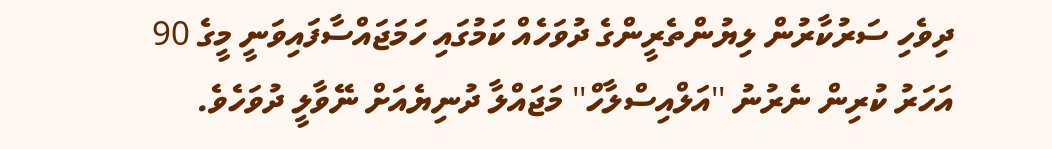ދިވެހި ސަރުކާރުން ލިޔުންތެރީންގެ ދުވަހެއް ކަމުގައި ހަމަޖައްސާފައިވަނީ މީގެ 90 އަހަރު ކުރިން ނެރުނު ''އަލްއިސްލާހް'' މަޖައްލާ ދުނިޔެއަށް ނޭވާލީ ދުވަހެވެ.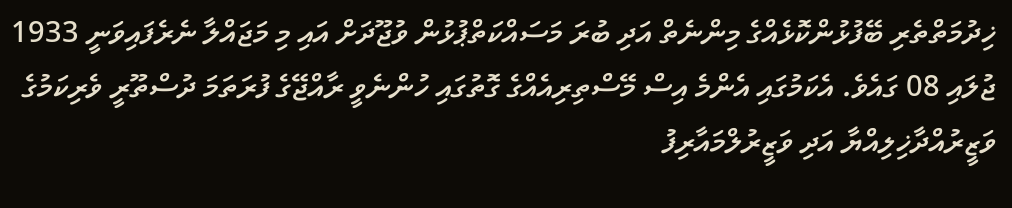ޚިދުމަތްތެރި ބޭފުޅުންކޮޅެއްގެ މިންނެތް އަދި ބުރަ މަސައްކަތްޕުޅުން ވުޖޫދަށް އައި މި މަޖައްލާ ނެރެފައިވަނީ 1933 ޖުލައި 08 ގައެވެ. އެކަމުގައި އެންމެ އިސް މޭސްތިރިއެއްގެ ގޮތުގައި ހުންނެވީ ރާއްޖޭގެ ފުރަތަމަ ދުސްތޫރީ ވެރިކަމުގެ ވަޒީރުއްދާޚިލިއްޔާ އަދި ވަޒީރުލްމައާރިފު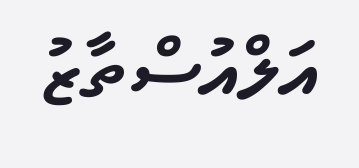އަލްއުސްތާޒު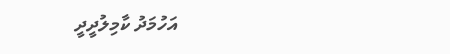އަހުމަދު ކާމިލުދީދީ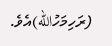(ރަހިމަހުالله)އެވެ.